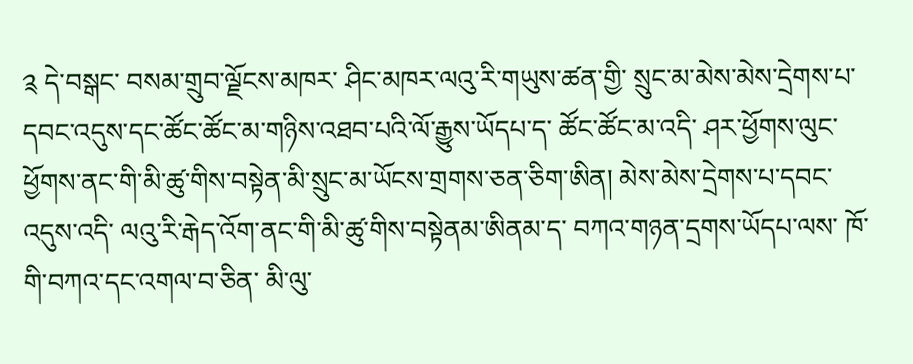༉ དེ་བསྒང་ བསམ་གྲུབ་ལྗོངས་མཁར་ ཤིང་མཁར་ལའུ་རི་གཡུས་ཚན་གྱི་ སྲུང་མ་མེས་མེས་དྲེགས་པ་དབང་འདུས་དང་ཚོང་ཚོང་མ་གཉིས་འཐབ་པའི་ལོ་རྒྱུས་ཡོདཔ་ད་ ཚོང་ཚོང་མ་འདི་ ཤར་ཕྱོགས་ལུང་ཕྱོགས་ནང་གི་མི་ཚུ་གིས་བསྟེན་མི་སྲུང་མ་ཡོངས་གྲགས་ཅན་ཅིག་ཨིན། མེས་མེས་དྲེགས་པ་དབང་འདུས་འདི་ ལའུ་རི་རྒེད་འོག་ནང་གི་མི་ཚུ་གིས་བསྟེནམ་ཨིནམ་ད་ བཀའ་གཉན་དྲགས་ཡོདཔ་ལས་ ཁོ་གི་བཀའ་དང་འགལ་བ་ཅིན་ མི་ལུ་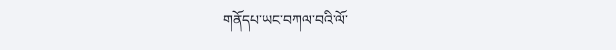གནོདཔ་ཡང་བཀལ་བའི་ལོ་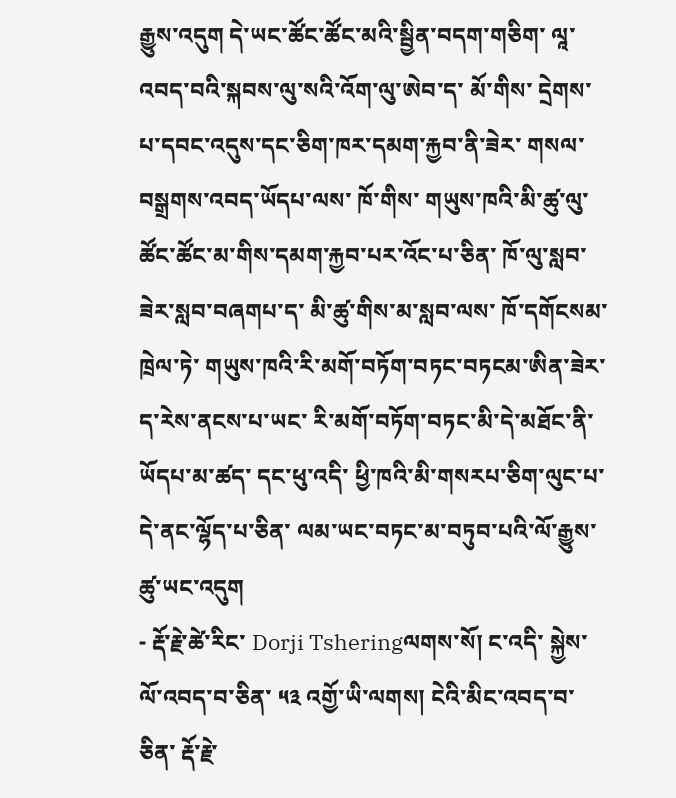རྒྱུས་འདུག དེ་ཡང་ཚོང་ཚོང་མའི་སྦྱིན་བདག་གཅིག་ ལཱ་འབད་བའི་སྐབས་ལུ་སའི་འོག་ལུ་ཨེབ་ད་ མོ་གིས་ དྲེགས་པ་དབང་འདུས་དང་ཅིག་ཁར་དམག་རྐྱབ་ནི་ཟེར་ གསལ་བསྒྲགས་འབད་ཡོདཔ་ལས་ ཁོ་གིས་ གཡུས་ཁའི་མི་ཚུ་ལུ་ ཚོང་ཚོང་མ་གིས་དམག་རྐྱབ་པར་འོང་པ་ཅིན་ ཁོ་ལུ་སླབ་ ཟེར་སླབ་བཞགཔ་ད་ མི་ཚུ་གིས་མ་སླབ་ལས་ ཁོ་དགོངསམ་ཁྲེལ་ཏེ་ གཡུས་ཁའི་རི་མགོ་བཏོག་བཏང་བཏངམ་ཨིན་ཟེར་ ད་རེས་ནངས་པ་ཡང་ རི་མགོ་བཏོག་བཏང་མི་དེ་མཐོང་ནི་ཡོདཔ་མ་ཚད་ དང་ཕུ་འདི་ ཕྱི་ཁའི་མི་གསརཔ་ཅིག་ལུང་པ་དེ་ནང་ལྷོད་པ་ཅིན་ ལམ་ཡང་བཏང་མ་བཏུབ་པའི་ལོ་རྒྱུས་ཚུ་ཡང་འདུག
- རྡོ་རྗེ་ཚེ་རིང་ Dorji Tsheringལགས་སོ། ང་འདི་ སྐྱེས་ལོ་འབད་བ་ཅིན་ ༥༣ འགྱོ་ཡི་ལགས། ངེའི་མིང་འབད་བ་ཅིན་ རྡོ་རྗེ་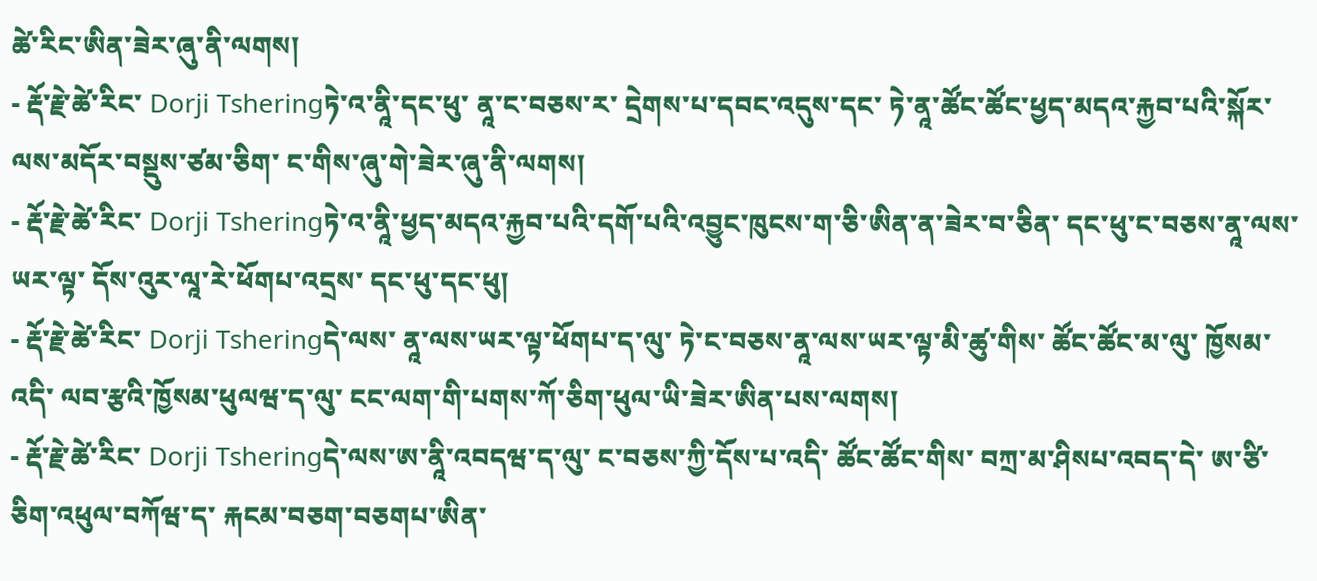ཚེ་རིང་ཨིན་ཟེར་ཞུ་ནི་ལགས།
- རྡོ་རྗེ་ཚེ་རིང་ Dorji Tsheringཏེ་འ་ནཱི་དང་ཕུ་ ནཱ་ང་བཅས་ར་ དྲེགས་པ་དབང་འདུས་དང་ ཏེ་ནཱ་ཚོང་ཚོང་ཕྱད་མདའ་རྐྱབ་པའི་སྐོར་ལས་མདོར་བསྡུས་ཙམ་ཅིག་ ང་གིས་ཞུ་གེ་ཟེར་ཞུ་ནི་ལགས།
- རྡོ་རྗེ་ཚེ་རིང་ Dorji Tsheringཏེ་འ་ནཱི་ཕྱད་མདའ་རྐྱབ་པའི་དགོ་པའི་འབྱུང་ཁུངས་ག་ཅི་ཨིན་ན་ཟེར་བ་ཅིན་ དང་ཕུ་ང་བཅས་ནཱ་ལས་ཡར་ལྟ་ དོས་འུར་ལཱ་རེ་ཕོགཔ་འདྲས་ དང་ཕུ་དང་ཕུ།
- རྡོ་རྗེ་ཚེ་རིང་ Dorji Tsheringདེ་ལས་ ནཱ་ལས་ཡར་ལྟ་ཕོགཔ་ད་ལུ་ ཏེ་ང་བཅས་ནཱ་ལས་ཡར་ལྟ་མི་ཚུ་གིས་ ཚོང་ཚོང་མ་ལུ་ ཁྱོསམ་འདི་ ལབ་རྩའི་ཁྱོསམ་ཕུལཝ་ད་ལུ་ ངང་ལག་གི་པགས་ཀོ་ཅིག་ཕུལ་ཡི་ཟེར་ཨིན་པས་ལགས།
- རྡོ་རྗེ་ཚེ་རིང་ Dorji Tsheringདེ་ལས་ཨ་ནཱི་འབདཝ་ད་ལུ་ ང་བཅས་ཀྱི་དོས་པ་འདི་ ཚོང་ཚོང་གིས་ བཀྲ་མ་ཤིསཔ་འབད་དེ་ ཨ་ཙི་ཅིག་འཕུལ་བཀོཝ་ད་ རྐངམ་བཅག་བཅགཔ་ཨིན་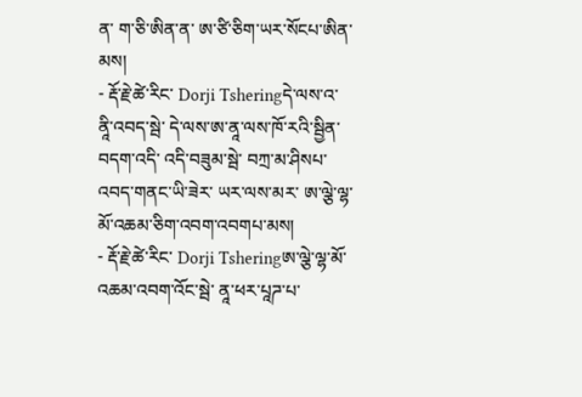ན་ ག་ཅི་ཨིན་ན་ ཨ་ཙི་ཅིག་ཡར་སོངཔ་ཨིན་མས།
- རྡོ་རྗེ་ཚེ་རིང་ Dorji Tsheringདེ་ལས་འ་ནཱི་འབད་སྦེ་ དེ་ལས་ཨ་ནཱ་ལས་ཁོ་རའི་སྦྱིན་བདག་འདི་ འདི་བཟུམ་སྦེ་ བཀྲ་མ་ཤིསཔ་འབད་གནང་ཡི་ཟེར་ ཡར་ལས་མར་ ཨ་ལྕེ་ལྷ་མོ་འཆམ་ཅིག་འབག་འབགཔ་མས།
- རྡོ་རྗེ་ཚེ་རིང་ Dorji Tsheringཨ་ལྕེ་ལྷ་མོ་འཆམ་འབག་འོང་སྦེ་ ནཱ་ཕར་པཱཌ་པ་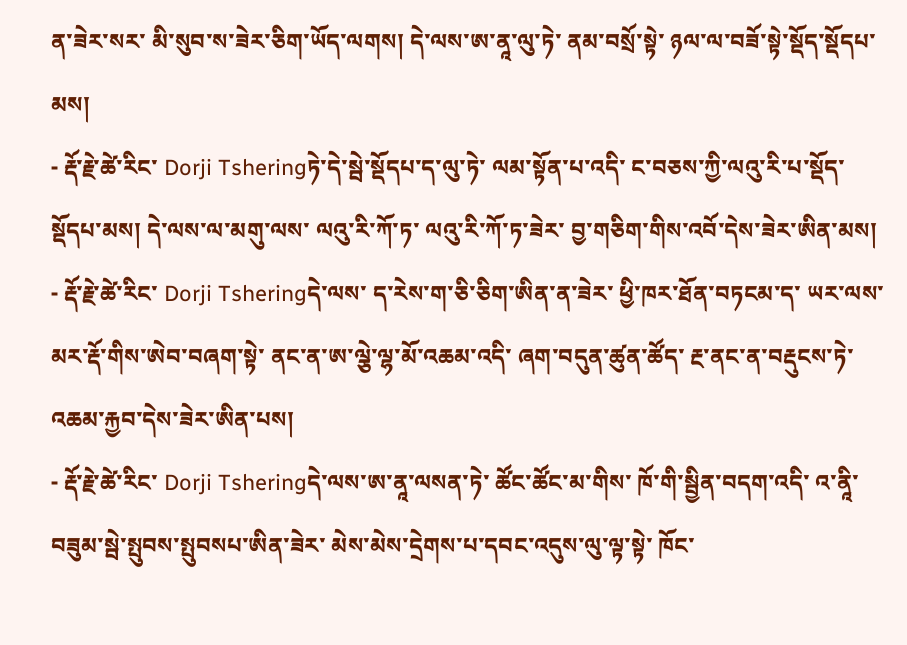ན་ཟེར་སར་ མི་སུབ་ས་ཟེར་ཅིག་ཡོད་ལགས། དེ་ལས་ཨ་ནཱ་ལུ་ཏེ་ ནམ་བསྲོ་སྟེ་ ཉལ་ལ་བཟོ་སྟེ་སྡོད་སྡོདཔ་མས།
- རྡོ་རྗེ་ཚེ་རིང་ Dorji Tsheringཏེ་དེ་སྦེ་སྡོདཔ་ད་ལུ་ཏེ་ ལམ་སྟོན་པ་འདི་ ང་བཅས་ཀྱི་ལའུ་རི་པ་སྡོད་སྡོདཔ་མས། དེ་ལས་ལ་མགུ་ལས་ ལའུ་རི་ཀོ་ཏ་ ལའུ་རི་ཀོ་ཏ་ཟེར་ བྱ་གཅིག་གིས་འབོ་དེས་ཟེར་ཨིན་མས།
- རྡོ་རྗེ་ཚེ་རིང་ Dorji Tsheringདེ་ལས་ ད་རེས་ག་ཅི་ཅིག་ཨིན་ན་ཟེར་ ཕྱི་ཁར་ཐོན་བཏངམ་ད་ ཡར་ལས་མར་རྡོ་གིས་ཨེབ་བཞག་སྟེ་ ནང་ན་ཨ་ལྕེ་ལྷ་མོ་འཆམ་འདི་ ཞག་བདུན་ཚུན་ཚོད་ རྔ་ནང་ན་བརྡུངས་ཏེ་ འཆམ་རྐྱབ་དེས་ཟེར་ཨིན་པས།
- རྡོ་རྗེ་ཚེ་རིང་ Dorji Tsheringདེ་ལས་ཨ་ནཱ་ལསན་ཏེ་ ཚོང་ཚོང་མ་གིས་ ཁོ་གི་སྦྱིན་བདག་འདི་ འ་ནཱི་བཟུམ་སྦེ་སྤུབས་སྤུབསཔ་ཨིན་ཟེར་ མེས་མེས་དྲེགས་པ་དབང་འདུས་ལུ་ལྟ་སྟེ་ ཁོང་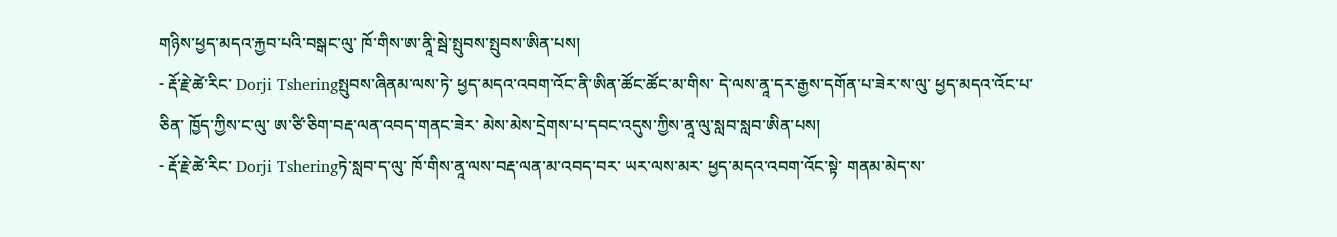གཉིས་ཕྱད་མདའ་རྐྱབ་པའི་བསྒང་ལུ་ ཁོ་གིས་ཨ་ནཱི་སྦེ་སྤུབས་སྤུབས་ཨིན་པས།
- རྡོ་རྗེ་ཚེ་རིང་ Dorji Tsheringསྤུབས་ཞིནམ་ལས་ཏེ་ ཕྱད་མདའ་འབག་འོང་ནི་ཨིན་ཚོང་ཚོང་མ་གིས་ དེ་ལས་ནཱ་དར་རྒྱས་དགོན་པ་ཟེར་ས་ལུ་ ཕྱད་མདའ་འོང་པ་ཅིན་ ཁྱོད་ཀྱིས་ང་ལུ་ ཨ་ཙི་ཅིག་བརྡ་ལན་འབད་གནང་ཟེར་ མེས་མེས་དྲེགས་པ་དབང་འདུས་ཀྱིས་ནཱ་ལུ་སླབ་སླབ་ཨིན་པས།
- རྡོ་རྗེ་ཚེ་རིང་ Dorji Tsheringཏེ་སླབ་ད་ལུ་ ཁོ་གིས་ནཱ་ལས་བརྡ་ལན་མ་འབད་བར་ ཡར་ལས་མར་ ཕྱད་མདའ་འབག་འོང་སྟེ་ གནམ་མེད་ས་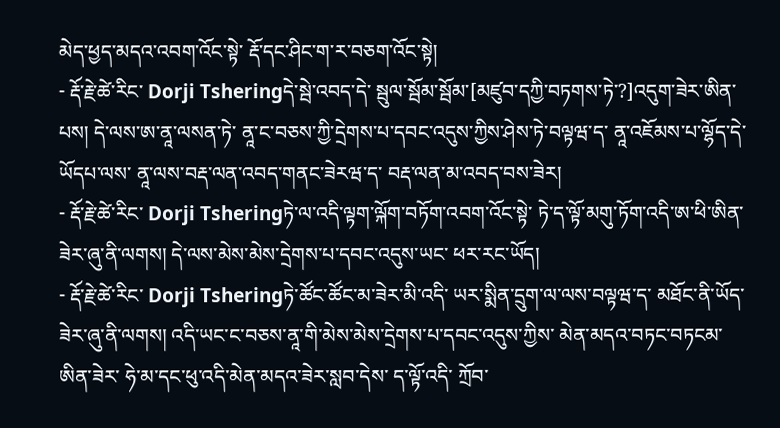མེད་ཕྱད་མདའ་འབག་འོང་སྟེ་ རྡོ་དང་ཤིང་ག་ར་བཅག་འོང་སྟེ།
- རྡོ་རྗེ་ཚེ་རིང་ Dorji Tsheringདེ་སྦེ་འབད་དེ་ སྦུལ་སྦོམ་སྦོམ་[མཛུབ་དཀྱི་བཏགས་ཏེ་?]འདུག་ཟེར་ཨིན་པས། དེ་ལས་ཨ་ནཱ་ལསན་ཏེ་ ནཱ་ང་བཅས་ཀྱི་དྲེགས་པ་དབང་འདུས་ཀྱིས་ཤེས་ཏེ་བལྟཝ་ད་ ནཱ་འཇོམས་པ་ལྷོད་དེ་ཡོདཔ་ལས་ ནཱ་ལས་བརྡ་ལན་འབད་གནང་ཟེརཝ་ད་ བརྡ་ལན་མ་འབད་བས་ཟེར།
- རྡོ་རྗེ་ཚེ་རིང་ Dorji Tsheringཏེ་ལ་འདི་ལྟག་ལྐོག་བཏོག་འབག་འོང་སྟེ་ ཏེ་ད་ལྟོ་མགུ་ཏོག་འདི་ཨ་ཕི་ཨིན་ཟེར་ཞུ་ནི་ལགས། དེ་ལས་མེས་མེས་དྲེགས་པ་དབང་འདུས་ཡང་ ཕར་རང་ཡོད།
- རྡོ་རྗེ་ཚེ་རིང་ Dorji Tsheringཏེ་ཚོང་ཚོང་མ་ཟེར་མི་འདི་ ཡར་སྨིན་དྲུག་ལ་ལས་བལྟཝ་ད་ མཐོང་ནི་ཡོད་ཟེར་ཞུ་ནི་ལགས། འདི་ཡང་ང་བཅས་ནཱ་གི་མེས་མེས་དྲེགས་པ་དབང་འདུས་ཀྱིས་ མེན་མདའ་བཏང་བཏངམ་ཨིན་ཟེར་ ཧེ་མ་དང་ཕུ་འདི་མེན་མདའ་ཟེར་སླབ་དེས་ ད་ལྟོ་འདི་ ཀྲོབ་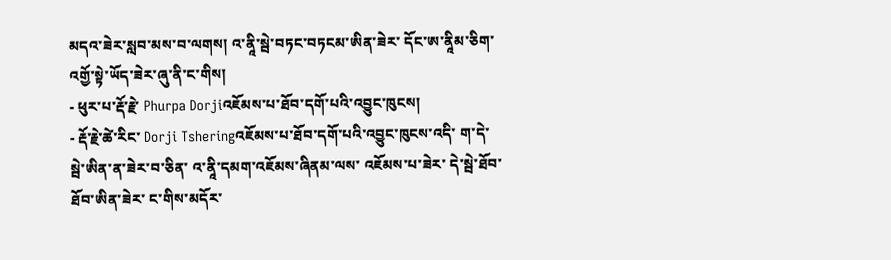མདའ་ཟེར་སླབ་མས་བ་ལགས། འ་ནཱི་སྦེ་བཏང་བཏངམ་ཨིན་ཟེར་ དོང་ཨ་ནཱིམ་ཅིག་འགྱོ་སྟེ་ཡོད་ཟེར་ཞུ་ནི་ང་གིས།
- ཕུར་པ་རྡོ་རྗེ་ Phurpa Dorjiའཇོམས་པ་ཐོབ་དགོ་པའི་འབྱུང་ཁུངས།
- རྡོ་རྗེ་ཚེ་རིང་ Dorji Tsheringའཇོམས་པ་ཐོབ་དགོ་པའི་འབྱུང་ཁུངས་འདི་ ག་དེ་སྦེ་ཨིན་ན་ཟེར་བ་ཅིན་ འ་ནཱི་དམག་འཇོམས་ཞིནམ་ལས་ འཇོམས་པ་ཟེར་ དེ་སྦེ་ཐོབ་ཐོབ་ཨིན་ཟེར་ ང་གིས་མདོར་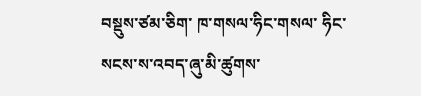བསྡུས་ཙམ་ཅིག་ ཁ་གསལ་ཧིང་གསལ་ ཧིང་སངས་ས་འབད་ཞུ་མི་ཚུགས་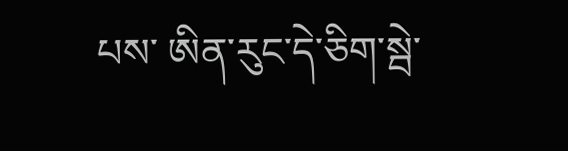པས་ ཨིན་རུང་དེ་ཅིག་སྦེ་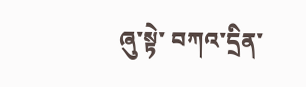ཞུ་སྟེ་ བཀའ་དྲིན་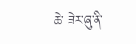ཆེ་ ཟེར་ཞུ་ནི་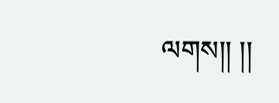ལགས།། །།